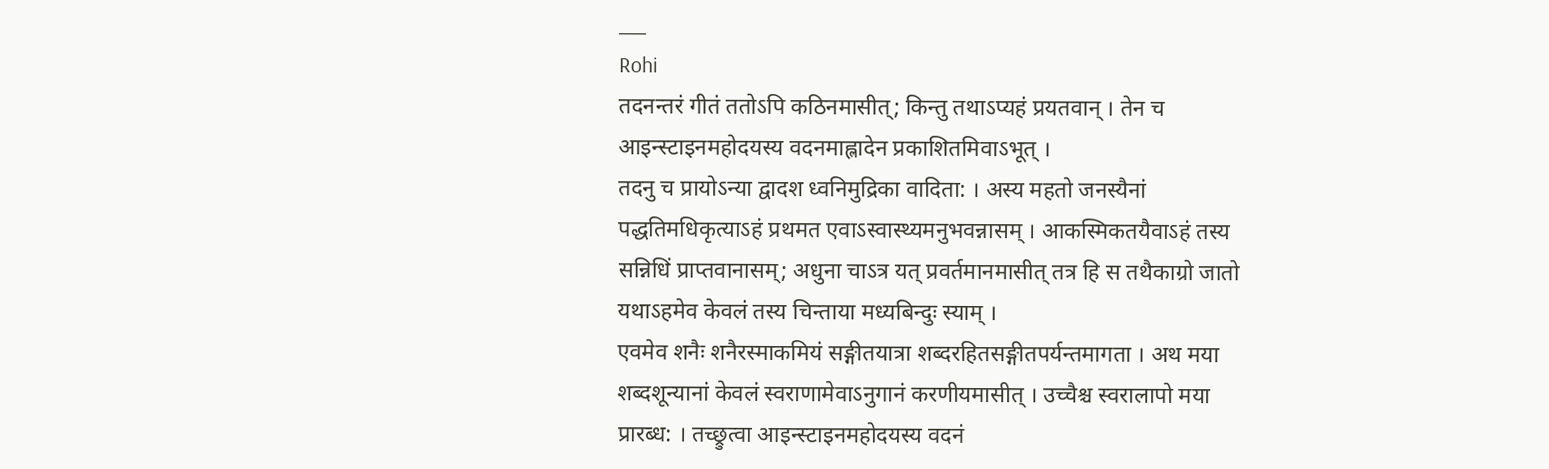___
Rohi
तदनन्तरं गीतं ततोऽपि कठिनमासीत्; किन्तु तथाऽप्यहं प्रयतवान् । तेन च आइन्स्टाइनमहोदयस्य वदनमाह्लादेन प्रकाशितमिवाऽभूत् ।
तदनु च प्रायोऽन्या द्वादश ध्वनिमुद्रिका वादिता: । अस्य महतो जनस्यैनां पद्धतिमधिकृत्याऽहं प्रथमत एवाऽस्वास्थ्यमनुभवन्नासम् । आकस्मिकतयैवाऽहं तस्य सन्निधिं प्राप्तवानासम्; अधुना चाऽत्र यत् प्रवर्तमानमासीत् तत्र हि स तथैकाग्रो जातो यथाऽहमेव केवलं तस्य चिन्ताया मध्यबिन्दुः स्याम् ।
एवमेव शनैः शनैरस्माकमियं सङ्गीतयात्रा शब्दरहितसङ्गीतपर्यन्तमागता । अथ मया शब्दशून्यानां केवलं स्वराणामेवाऽनुगानं करणीयमासीत् । उच्चैश्च स्वरालापो मया प्रारब्ध: । तच्छ्रुत्वा आइन्स्टाइनमहोदयस्य वदनं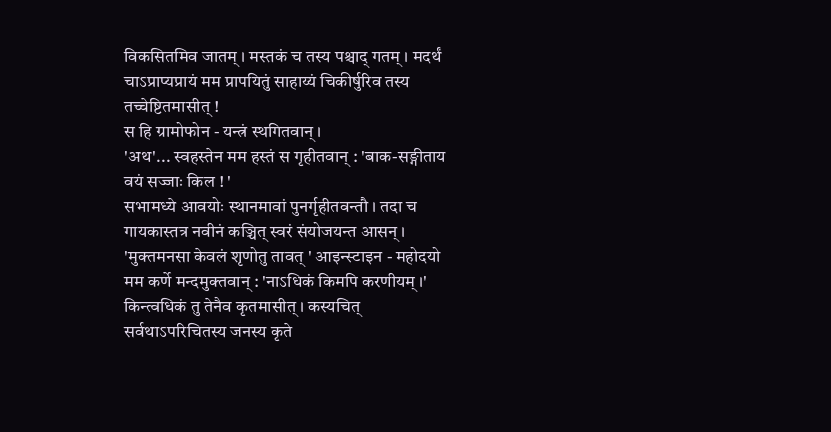विकसितमिव जातम् । मस्तकं च तस्य पश्चाद् गतम् । मदर्थं चाऽप्राप्यप्रायं मम प्रापयितुं साहाय्यं चिकीर्षुरिव तस्य तच्चेष्टितमासीत् !
स हि ग्रामोफोन - यन्त्रं स्थगितवान् ।
'अथ'... स्वहस्तेन मम हस्तं स गृहीतवान् : 'बाक-सङ्गीताय वयं सज्जाः किल ! '
सभामध्ये आवयोः स्थानमावां पुनर्गृहीतवन्तौ । तदा च गायकास्तत्र नवीनं कञ्चित् स्वरं संयोजयन्त आसन् । 'मुक्तमनसा केवलं शृणोतु तावत् ' आइन्स्टाइन - महोदयो मम कर्णे मन्दमुक्तवान् : 'नाऽधिकं किमपि करणीयम् ।'
किन्त्वधिकं तु तेनैव कृतमासीत् । कस्यचित् सर्वथाऽपरिचितस्य जनस्य कृते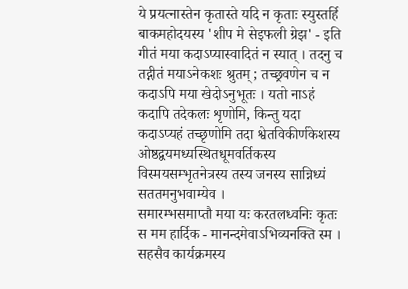ये प्रयत्नास्तेन कृतास्ते यदि न कृताः स्युस्तर्हि बाकमहोदयस्य 'शीप मे सेइफली ग्रेझ' - इति गीतं मया कदाऽप्यास्वादितं न स्यात् । तदनु च तद्गीतं मयाऽनेकशः श्रुतम् ; तच्छ्रवणेन च न कदाऽपि मया खेदोऽनुभूतः । यतो नाऽहं कदापि तदेकलः शृणोमि, किन्तु यदा कदाऽप्यहं तच्छृणोमि तदा श्वेतविकीर्णकेशस्य ओष्ठद्वयमध्यस्थितधूमवर्तिकस्य विस्मयसम्भृतनेत्रस्य तस्य जनस्य सान्निध्यं सततमनुभवाम्येव ।
समारम्भसमाप्तौ मया यः करतलध्वनिः कृतः स मम हार्दिक - मानन्दमेवाऽभिव्यनक्ति स्म ।
सहसैव कार्यक्रमस्य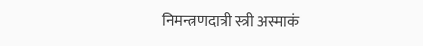निमन्त्रणदात्री स्त्री अस्माकं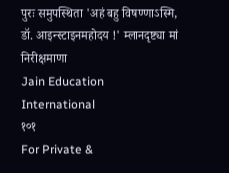पुरः समुपस्थिता 'अहं बहु विषण्णाऽस्मि, डॉ. आइन्स्टाइनमहोदय !' म्लानदृष्ट्या मां निरीक्षमाणा
Jain Education International
१०१
For Private &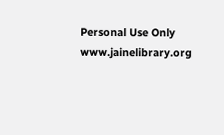Personal Use Only
www.jainelibrary.org